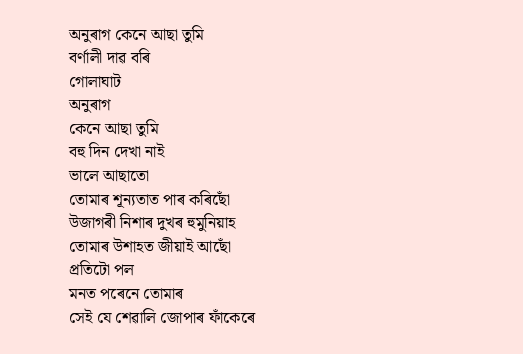অনুৰাগ কেনে আছা তুমি
বৰ্ণালী দাৱ বৰি
গোলাঘাট
অনুৰাগ
কেনে আছা তুমি
বহু দিন দেখা নাই
ভালে আছাতো
তোমাৰ শূন্যতাত পাৰ কৰিছোঁ
উজাগৰী নিশাৰ দুখৰ হুমুনিয়াহ
তোমাৰ উশাহত জীয়াই আছোঁ
প্রতিটো পল
মনত পৰেনে তোমাৰ
সেই যে শেৱালি জোপাৰ ফাঁকেৰে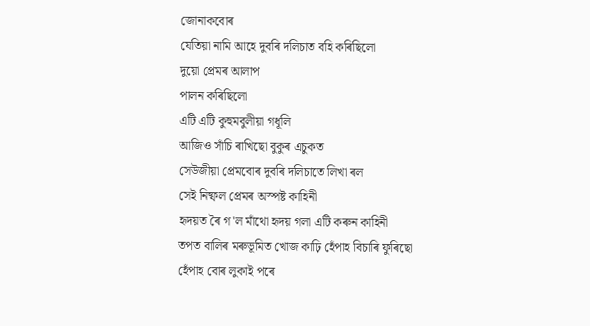জোনাকবোৰ
যেতিয়া নামি আহে দুবৰি দলিচাত বহি কৰিছিলো
দুয়ো প্রেমৰ আলাপ
পালন কৰিছিলো
এটি এটি কুহুমবুলীয়া গধূলি
আজিও সাঁচি ৰাখিছো বুকুৰ এচুকত
সেউজীয়া প্রেমবোৰ দুবৰি দলিচাতে লিখা ৰল
সেই নিষ্ফল প্রেমৰ অস্পষ্ট কাহিনী
হৃদয়ত ৰৈ গ'ল মাঁথো হৃদয় গলা এটি কৰুন কাহিনী
তপত বালিৰ মৰুভূমিত খোজ কাঢ়ি হেঁপাহ বিচাৰি ফুৰিছো
হেঁপাহ বোৰ লুকাই পৰে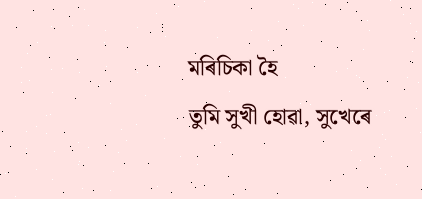মৰিচিকা হৈ
তুমি সুখী হোৱা, সুখেৰে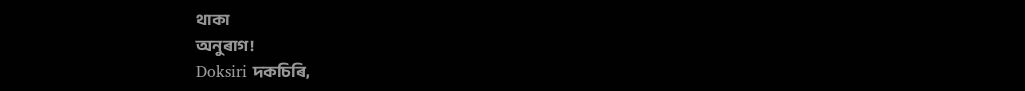থাকা
অনুৰাগ!
Doksiri দকচিৰি,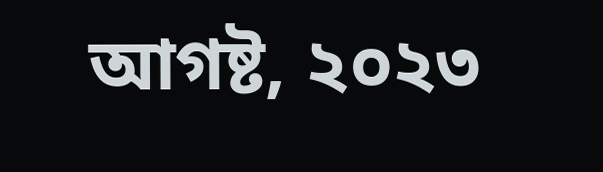আগষ্ট, ২০২৩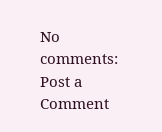No comments:
Post a Comment